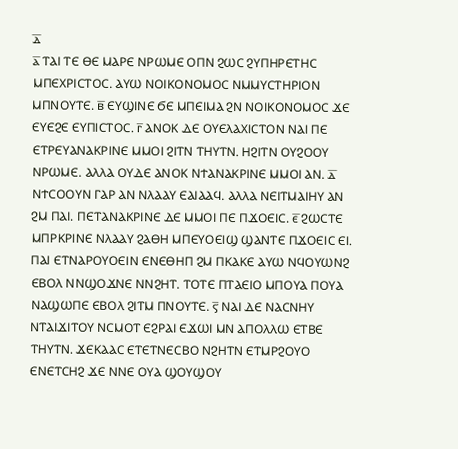ⲇ̅
ⲁ̅ ⲦⲀⲒ ⲦⲈ ⲐⲈ ⲘⲀⲢⲈ ⲚⲢⲰⲘⲈ ⲞⲠⲚ ϨⲰⲤ ϨⲨⲠⲎⲢⲈⲦⲎⲤ ⲘⲠⲈⲬⲢⲒⲤⲦⲞⲤ. ⲀⲨⲰ ⲚⲞⲒⲔⲞⲚⲞⲘⲞⲤ ⲚⲘⲘⲨⲤⲦⲎⲢⲒⲞⲚ ⲘⲠⲚⲞⲨⲦⲈ. ⲃ̅ ⲈⲨϢⲒⲚⲈ ϬⲈ ⲘⲠⲈⲒⲘⲀ ϨⲚ ⲚⲞⲒⲔⲞⲚⲞⲘⲞⲤ ϪⲈ ⲈⲨⲈϨⲈ ⲈⲨⲠⲒⲤⲦⲞⲤ. ⲅ̅ ⲀⲚⲞⲔ ⲆⲈ ⲞⲨⲈⲖⲀⲬⲒⲤⲦⲞⲚ ⲚⲀⲒ ⲠⲈ ⲈⲦⲢⲈⲨⲀⲚⲀⲔⲢⲒⲚⲈ ⲘⲘⲞⲒ ϨⲒⲦⲚ ⲦⲎⲨⲦⲚ. ⲎϨⲒⲦⲚ ⲞⲨϨⲞⲞⲨ ⲚⲢⲰⲘⲈ. ⲀⲖⲖⲀ ⲞⲨⲆⲈ ⲀⲚⲞⲔ ⲚϮⲀⲚⲀⲔⲢⲒⲚⲈ ⲘⲘⲞⲒ ⲀⲚ. ⲇ̅ ⲚϮⲤⲞⲞⲨⲚ ⲄⲀⲢ ⲀⲚ ⲚⲖⲀⲀⲨ ⲈⲀⲒⲀⲀϤ. ⲀⲖⲖⲀ ⲚⲈⲒⲦⲘⲀⲒⲎⲨ ⲀⲚ ϨⲘ ⲠⲀⲒ. ⲠⲈⲦⲀⲚⲀⲔⲢⲒⲚⲈ ⲆⲈ ⲘⲘⲞⲒ ⲠⲈ ⲠϪⲞⲈⲒⲤ. ⲉ̅ ϨⲰⲤⲦⲈ ⲘⲠⲢⲔⲢⲒⲚⲈ ⲚⲖⲀⲀⲨ ϨⲀⲐⲎ ⲘⲠⲈⲨⲞⲈⲒϢ ϢⲀⲚⲦⲈ ⲠϪⲞⲈⲒⲤ ⲈⲒ. ⲠⲀⲒ ⲈⲦⲚⲀⲢⲞⲨⲞⲈⲒⲚ ⲈⲚⲈⲐⲎⲠ ϨⲘ ⲠⲔⲀⲔⲈ ⲀⲨⲰ ⲚϤⲞⲨⲰⲚϨ ⲈⲂⲞⲖ ⲚⲚϢⲞϪⲚⲈ ⲚⲚϨⲎⲦ. ⲦⲞⲦⲈ ⲠⲦⲀⲈⲒⲞ ⲘⲠⲞⲨⲀ ⲠⲞⲨⲀ ⲚⲀϢⲰⲠⲈ ⲈⲂⲞⲖ ϨⲒⲦⲘ ⲠⲚⲞⲨⲦⲈ. ⲋ̅ ⲚⲀⲒ ⲆⲈ ⲚⲀⲤⲚⲎⲨ ⲚⲦⲀⲒϪⲒⲦⲞⲨ ⲚⲤⲘⲞⲦ ⲈϨⲢⲀⲒ ⲈϪⲰⲒ ⲘⲚ ⲀⲠⲞⲖⲖⲰ ⲈⲦⲂⲈ ⲦⲎⲨⲦⲚ. ϪⲈⲔⲀⲀⲤ ⲈⲦⲈⲦⲚⲈⲤⲂⲞ ⲚϨⲎⲦⲚ ⲈⲦⲘⲢϨⲞⲨⲞ ⲈⲚⲈⲦⲤⲎϨ ϪⲈ ⲚⲚⲈ ⲞⲨⲀ ϢⲞⲨϢⲞⲨ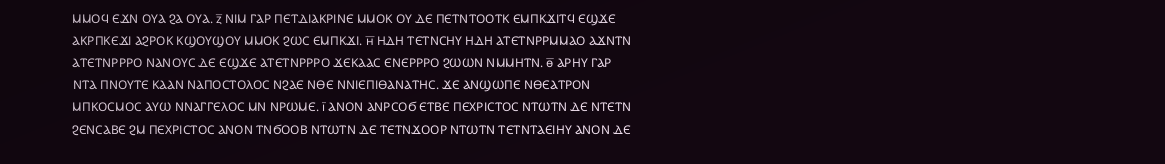ⲘⲘⲞϤ ⲈϪⲚ ⲞⲨⲀ ϨⲀ ⲞⲨⲀ. ⲍ̅ ⲚⲒⲘ ⲄⲀⲢ ⲠⲈⲦⲆⲒⲀⲔⲢⲒⲚⲈ ⲘⲘⲞⲔ ⲞⲨ ⲆⲈ ⲠⲈⲦⲚⲦⲞⲞⲦⲔ ⲈⲘⲠⲔϪⲒⲦϤ ⲈϢϪⲈ ⲀⲔⲢⲠⲔⲈϪⲒ ⲀϨⲢⲞⲔ ⲔϢⲞⲨϢⲞⲨ ⲘⲘⲞⲔ ϨⲰⲤ ⲈⲘⲠⲔϪⲒ. ⲏ̅ ⲎⲆⲎ ⲦⲈⲦⲚⲤⲎⲨ ⲎⲆⲎ ⲀⲦⲈⲦⲚⲢⲢⲘⲘⲀⲞ ⲀϪⲚⲦⲚ ⲀⲦⲈⲦⲚⲢⲢⲢⲞ ⲚⲀⲚⲞⲨⲤ ⲆⲈ ⲈϢϪⲈ ⲀⲦⲈⲦⲚⲢⲢⲢⲞ ϪⲈⲔⲀⲀⲤ ⲈⲚⲈⲢⲢⲢⲞ ϨⲰⲰⲚ ⲚⲘⲘⲎⲦⲚ. ⲑ̅ ⲀⲢⲎⲨ ⲄⲀⲢ ⲚⲦⲀ ⲠⲚⲞⲨⲦⲈ ⲔⲀⲀⲚ ⲚⲀⲠⲞⲤⲦⲞⲖⲞⲤ ⲚϨⲀⲈ ⲚⲐⲈ ⲚⲚⲒⲈⲠⲒⲐⲀⲚⲀⲦⲎⲤ. ϪⲈ ⲀⲚϢⲰⲠⲈ ⲚⲐⲈⲀⲦⲢⲞⲚ ⲘⲠⲔⲞⲤⲘⲞⲤ ⲀⲨⲰ ⲚⲚⲀⲄⲄⲈⲖⲞⲤ ⲘⲚ ⲚⲢⲰⲘⲈ. ⲓ̅ ⲀⲚⲞⲚ ⲀⲚⲢⲤⲞϬ ⲈⲦⲂⲈ ⲠⲈⲬⲢⲒⲤⲦⲞⲤ ⲚⲦⲰⲦⲚ ⲆⲈ ⲚⲦⲈⲦⲚ ϨⲈⲚⲤⲀⲂⲈ ϨⲘ ⲠⲈⲬⲢⲒⲤⲦⲞⲤ ⲀⲚⲞⲚ ⲦⲚϬⲞⲞⲂ ⲚⲦⲰⲦⲚ ⲆⲈ ⲦⲈⲦⲚϪⲞⲞⲢ ⲚⲦⲰⲦⲚ ⲦⲈⲦⲚⲦⲀⲈⲒⲎⲨ ⲀⲚⲞⲚ ⲆⲈ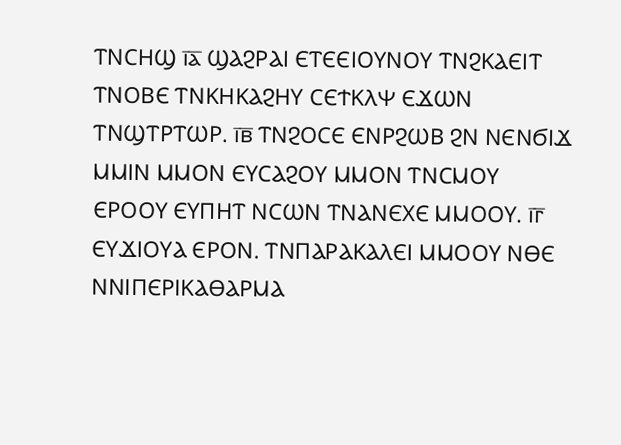ⲦⲚⲤⲎϢ ⲓ̅ⲁ̅ ϢⲀϨⲢⲀⲒ ⲈⲦⲈⲈⲒⲞⲨⲚⲞⲨ ⲦⲚϨⲔⲀⲈⲒⲦ ⲦⲚⲞⲂⲈ ⲦⲚⲔⲎⲔⲀϨⲎⲨ ⲤⲈϮⲔⲖⲮ ⲈϪⲰⲚ ⲦⲚϢⲦⲢⲦⲰⲢ. ⲓ̅ⲃ̅ ⲦⲚϨⲞⲤⲈ ⲈⲚⲢϨⲰⲂ ϨⲚ ⲚⲈⲚϬⲒϪ ⲘⲘⲒⲚ ⲘⲘⲞⲚ ⲈⲨⲤⲀϨⲞⲨ ⲘⲘⲞⲚ ⲦⲚⲤⲘⲞⲨ ⲈⲢⲞⲞⲨ ⲈⲨⲠⲎⲦ ⲚⲤⲰⲚ ⲦⲚⲀⲚⲈⲬⲈ ⲘⲘⲞⲞⲨ. ⲓ̅ⲅ̅ ⲈⲨϪⲒⲞⲨⲀ ⲈⲢⲞⲚ. ⲦⲚⲠⲀⲢⲀⲔⲀⲖⲈⲒ ⲘⲘⲞⲞⲨ ⲚⲐⲈ ⲚⲚⲒⲠⲈⲢⲒⲔⲀⲐⲀⲢⲘⲀ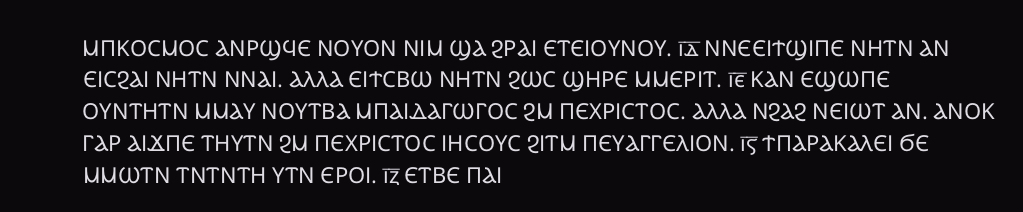ⲘⲠⲔⲞⲤⲘⲞⲤ ⲀⲚⲢϢϤⲈ ⲚⲞⲨⲞⲚ ⲚⲒⲘ ϢⲀ ϨⲢⲀⲒ ⲈⲦⲈⲒⲞⲨⲚⲞⲨ. ⲓ̅ⲇ̅ ⲚⲚⲈⲈⲒϮϢⲒⲠⲈ ⲚⲎⲦⲚ ⲀⲚ ⲈⲒⲤϨⲀⲒ ⲚⲎⲦⲚ ⲚⲚⲀⲒ. ⲀⲖⲖⲀ ⲈⲒϮⲤⲂⲰ ⲚⲎⲦⲚ ϨⲰⲤ ϢⲎⲢⲈ ⲘⲘⲈⲢⲒⲦ. ⲓ̅ⲉ̅ ⲔⲀⲚ ⲈϢⲰⲠⲈ ⲞⲨⲚⲦⲎⲦⲚ ⲘⲘⲀⲨ ⲚⲞⲨⲦⲂⲀ ⲘⲠⲀⲒⲆⲀⲄⲰⲄⲞⲤ ϨⲘ ⲠⲈⲬⲢⲒⲤⲦⲞⲤ. ⲀⲖⲖⲀ ⲚϨⲀϨ ⲚⲈⲒⲰⲦ ⲀⲚ. ⲀⲚⲞⲔ ⲄⲀⲢ ⲀⲒϪⲠⲈ ⲦⲎⲨⲦⲚ ϨⲘ ⲠⲈⲬⲢⲒⲤⲦⲞⲤ ⲒⲎⲤⲞⲨⲤ ϨⲒⲦⲘ ⲠⲈⲨⲀⲄⲄⲈⲖⲒⲞⲚ. ⲓ̅ⲋ̅ ϮⲠⲀⲢⲀⲔⲀⲖⲈⲒ ϬⲈ ⲘⲘⲰⲦⲚ ⲦⲚⲦⲚⲦⲎ ⲨⲦⲚ ⲈⲢⲞⲒ. ⲓ̅ⲍ̅ ⲈⲦⲂⲈ ⲠⲀⲒ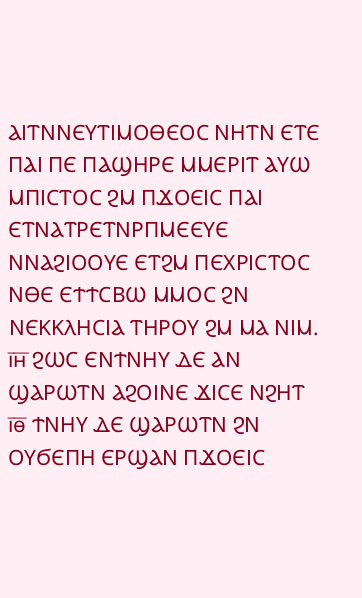ⲀⲒⲦⲚⲚⲈⲨⲦⲒⲘⲞⲐⲈⲞⲤ ⲚⲎⲦⲚ ⲈⲦⲈ ⲠⲀⲒ ⲠⲈ ⲠⲀϢⲎⲢⲈ ⲘⲘⲈⲢⲒⲦ ⲀⲨⲰ ⲘⲠⲒⲤⲦⲞⲤ ϨⲘ ⲠϪⲞⲈⲒⲤ ⲠⲀⲒ ⲈⲦⲚⲀⲦⲢⲈⲦⲚⲢⲠⲘⲈⲈⲨⲈ ⲚⲚⲀϨⲒⲞⲞⲨⲈ ⲈⲦϨⲘ ⲠⲈⲬⲢⲒⲤⲦⲞⲤ ⲚⲐⲈ ⲈϮϮⲤⲂⲰ ⲘⲘⲞⲤ ϨⲚ ⲚⲈⲔⲔⲖⲎⲤⲒⲀ ⲦⲎⲢⲞⲨ ϨⲘ ⲘⲀ ⲚⲒⲘ. ⲓ̅ⲏ̅ ϨⲰⲤ ⲈⲚϮⲚⲎⲨ ⲆⲈ ⲀⲚ ϢⲀⲢⲰⲦⲚ ⲀϨⲞⲒⲚⲈ ϪⲒⲤⲈ ⲚϨⲎⲦ ⲓ̅ⲑ̅ ϮⲚⲎⲨ ⲆⲈ ϢⲀⲢⲰⲦⲚ ϨⲚ ⲞⲨϬⲈⲠⲎ ⲈⲢϢⲀⲚ ⲠϪⲞⲈⲒⲤ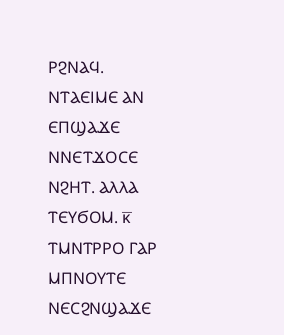ⲢϨⲚⲀϤ. ⲚⲦⲀⲈⲒⲘⲈ ⲀⲚ ⲈⲠϢⲀϪⲈ ⲚⲚⲈⲦϪⲞⲤⲈ ⲚϨⲎⲦ. ⲀⲖⲖⲀ ⲦⲈⲨϬⲞⲘ. ⲕ̅ ⲦⲘⲚⲦⲢⲢⲞ ⲄⲀⲢ ⲘⲠⲚⲞⲨⲦⲈ ⲚⲈⲤϨⲚϢⲀϪⲈ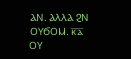ⲀⲚ. ⲀⲖⲖⲀ ϨⲚ ⲞⲨϬⲞⲘ. ⲕ̅ⲁ̅ ⲞⲨ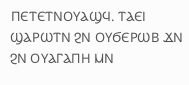ⲠⲈⲦⲈⲦⲚⲞⲨⲀϢϤ. ⲦⲀⲈⲒ ϢⲀⲢⲰⲦⲚ ϨⲚ ⲞⲨϬⲈⲢⲰⲂ ϪⲚ ϨⲚ ⲞⲨⲀⲄⲀⲠⲎ ⲘⲚ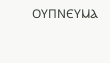ⲞⲨⲠⲚⲈⲨⲘⲀ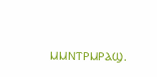ⲘⲘⲚⲦⲢⲘⲢⲀϢ.